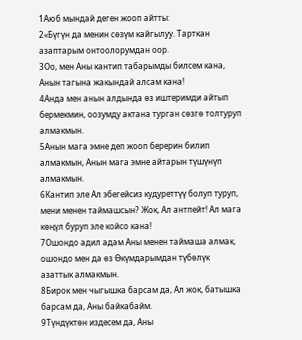1Аюб мындай деген жооп айтты:
2«Бүгүн да менин сөзүм кайгылуу. Тарткан азаптарым онтоолорумдан оор.
3Оо, мен Аны кантип табарымды билсем кана, Анын тагына жакындай алсам кана!
4Анда мен анын алдында өз иштеримди айтып бермекмин, оозумду актана турган сөзгө толтуруп алмакмын.
5Анын мага эмне деп жооп берерин билип алмакмын, Анын мага эмне айтарын түшүнүп алмакмын.
6Кантип эле Ал эбегейсиз кудуреттүү болуп туруп, мени менен таймашсын? Жок, Ал антпейт! Ал мага көңүл буруп эле койсо кана!
7Ошондо адил адам Аны менен таймаша алмак, ошондо мен да өз Өкүмдарымдан түбөлүк азаттык алмакмын.
8Бирок мен чыгышка барсам да, Ал жок, батышка барсам да, Аны байкабайм.
9Түндүктөн издесем да, Аны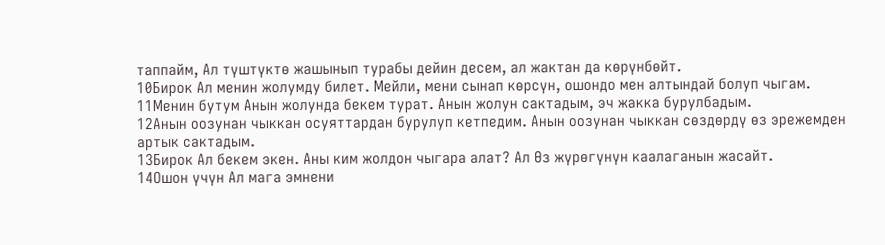таппайм, Ал түштүктө жашынып турабы дейин десем, ал жактан да көрүнбөйт.
10Бирок Ал менин жолумду билет. Мейли, мени сынап көрсүн, ошондо мен алтындай болуп чыгам.
11Менин бутум Анын жолунда бекем турат. Анын жолун сактадым, эч жакка бурулбадым.
12Анын оозунан чыккан осуяттардан бурулуп кетпедим. Анын оозунан чыккан сөздөрдү өз эрежемден артык сактадым.
13Бирок Ал бекем экен. Аны ким жолдон чыгара алат? Ал Өз жүрөгүнүн каалаганын жасайт.
14Ошон үчүн Ал мага эмнени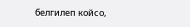белгилеп койсо,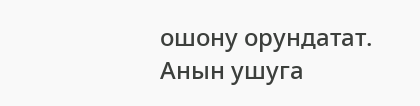ошону орундатат. Анын ушуга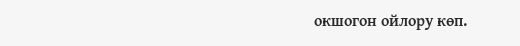окшогон ойлору көп.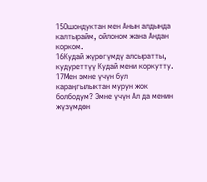15Ошондуктан мен Анын алдында калтырайм, ойлоном жана Андан корком.
16Кудай жүрөгүмдү алсыратты, кудуреттүү Кудай мени коркутту.
17Мен эмне үчүн бул караңгылыктан мурун жок болбодум? Эмне үчүн Ал да менин жүзүмдөн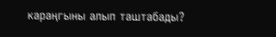караңгыны алып таштабады?